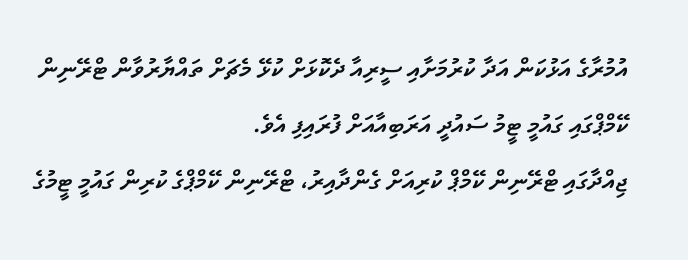އުމުރާގެ އަޅުކަން އަދާ ކުރުމަށާއި ސީރިއާ ދެކޮޅަށް ކުޅޭ މެޗަށް ތައްޔާރުވާން ޓްރޭނިން ކޭމްޕްގައި ގައުމީ ޓީމު ސައުދީ އަރަބިއާއަށް ފުރައިފި އެވެ.
ޖިއްދާގައި ޓްރޭނިން ކޭމްޕް ކުރިއަށް ގެންދާއިރު، ޓްރޭނިން ކޭމްޕްގެ ކުރިން ގައުމީ ޓީމުގެ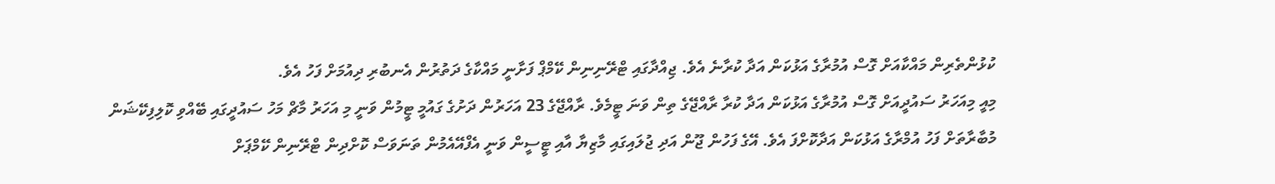ކުޅުންތެރިން މައްކާއަށް ގޮސް އުމުރާގެ އަޅުކަން އަދާ ކުރާނެ އެވެ. ޖިއްދާގައި ޓްރޭނިނިން ކޭމްޕް ފަށާނީ މައްކާގެ ދަތުރުން އެނބުރި ދިއުމަށް ފަހު އެވެ.
މިއީ މިއަހަރު ސައުދީއަށް ގޮސް އުމުރާގެ އަޅުކަން އަދާ ކުރާ ރާއްޖޭގެ ތިން ވަނަ ޓީމެވެ. ރާއްޖޭގެ 23 އަހަރުން ދަށުގެ ގައުމީ ޓީމުން ވަނީ މި އަހަރު މާޗް މަހު ސައުދީގައި ބޭއްވި ކޮލިފިކޭޝަން މުބާރާތަށް ފަހު އުމްރާގެ އަޅުކަން އަދާކޮށްފަ އެވެ. އޭގެ ފަހުން ޖޫން އަދި ޖުލައިގައި މާޒިޔާ އާއި ޓީސީން ވަނީ އެފްއޭއެމުން ތަނަވަސް ކޮށްދިން ޓްރޭނިން ކޭމްޕަށް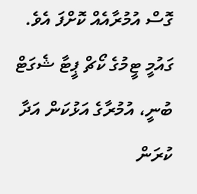ގޮސް އުމުރާއެއް ކޮށްފަ އެވެ.
ގައުމީ ޓީމުގެ ކޯޗް ޕީޓާ ޝެގަޓް ބުނީ، އުމުރާގެ އަޅުކަން އަދާ ކުރަން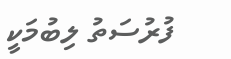ފުރުސަތު ލިބުމަކީ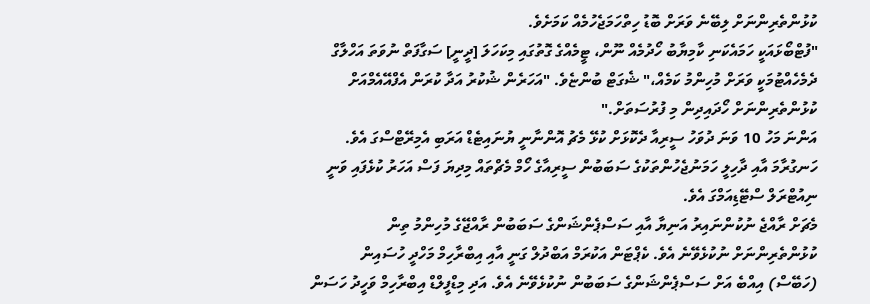ކުޅުންތެރިންނަށް ލިބޭނެ ވަރަށް ބޮޑު ހިތްހަމަޖެހުމެއް ކަމަށެވެ.
"ފުޓްބޯޅައަކީ ހަމައެކަނި ކާމިޔާބު ހޯދުމެއް ނޫން، ޓީމެއްގެ ގޮތުގައި މިކަހަލަ [ދީނީ] ސަގާފަތް ނުވަތަ އަހްލާގް ދެމެހެއްޓުމަކީ ވަރަށް މުހިންމު ކަމެއް،" ޝެގަޓް ބުންޏެވެ. "އަހަރެން ޝުކުރު އަދާ ކުރަން އެފްއޭއެމްއަށް ކުޅުންތެރިންނަށް ހޯދައިދިން މި ފުރުސަތަށް."
އަންނަ މަހު 10 ވަނަ ދުވަހު ސީރިއާ ދެކޮޅަށް ކުޅޭ މެޗު އޮންނާނީ ޔުނައިޓެޑް އަރަބި އެމިރޭޓްސްގަ އެވެ. ހަނގުރާމަ އާއި ދާހިލީ ހަމަނުޖެހުންތަކުގެ ސަބަބުން ސީރިއާގެ ހޯމް މެޗްތައް މިދިޔަ ފަސް އަހަރު ކުޅެފައި ވަނީ ނިއުޓްރަލް ސްޓޭޑިއަމްގަ އެވެ.
މެޗަށް ރާއްޖެ ނުކުންނައިރު އަނިޔާ އާއި ސަސްޕެންޝަންގެ ސަބަބުން ރާއްޖޭގެ މުހިންމު ތިން ކުޅުންތެރިންނަށް ނުކުޅެވޭނެ އެވެ. ކެޕްޓަން އަކުރަމް އަބްދުލް ގަނީ އާއި އިބްރާހިމް މަހްދީ ހުސައިން (ހަބޭސް) އިއްބެ އަށް ސަސްޕެންޝަންގެ ސަބަބުން ނުކުޅެވޭނެ އެވެ. އަދި މިޑްފީލްޑް އިބްރާހިމް ވަހީދު ހަސަން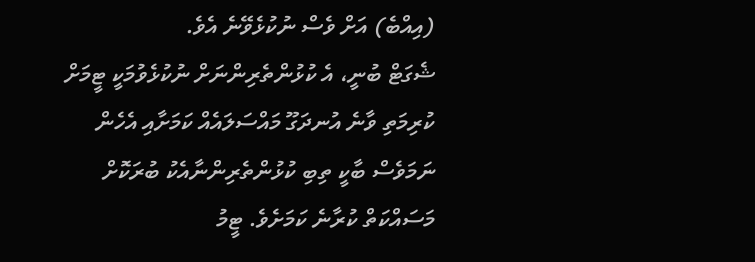(އިއްބެ) އަށް ވެސް ނުކުޅެވޭނެ އެވެ.
ޝެގަޓް ބުނީ، އެ ކުޅުންތެރިންނަށް ނުކުޅެވުމަކީ ޓީމަށް ކުރިމަތި ވާނެ އުނދަގޫ މައްސަލައެއް ކަމަށާއި އެހެން ނަމަވެސް ބާކީ ތިބި ކުޅުންތެރިންނާއެކު ބުރަކޮށް މަސައްކަތް ކުރާނެ ކަމަށެވެ. ޓީމު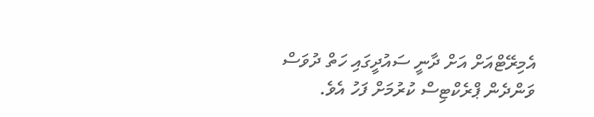އެމިރޭޓްއަށް އަށް ދާނީ ސައުދީގައި ހަތް ދުވަސް ވަންދެން ޕްރެކްޓިސް ކުރުމަށް ފަހު އެވެ.